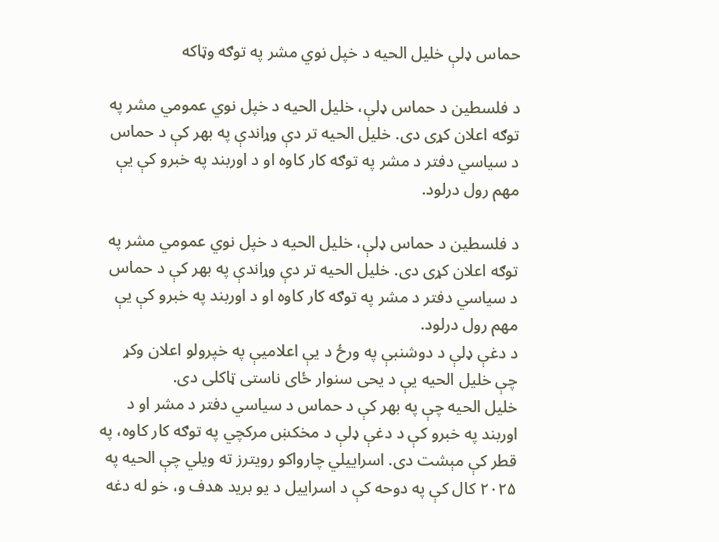حماس ډلې خلیل الحیه د خپل نوي مشر په توګه وټاکه

د فلسطین د حماس ډلې، خلیل الحیه د خپل نوي عمومي مشر په توګه اعلان کړی دی. خلیل الحیه تر دې وړاندې په بهر کې د حماس د سیاسي دفتر د مشر په توګه کار کاوه او د اوربند په خبرو کې یې مهم رول درلود.

د فلسطین د حماس ډلې، خلیل الحیه د خپل نوي عمومي مشر په توګه اعلان کړی دی. خلیل الحیه تر دې وړاندې په بهر کې د حماس د سیاسي دفتر د مشر په توګه کار کاوه او د اوربند په خبرو کې یې مهم رول درلود.
د دغې ډلې د دوشنبې په ورځ د یې اعلامیې په خپرولو اعلان وکړ چې خلیل الحیه یې د یحی سنوار ځای ناستی ټاکلی دی.
خلیل الحیه چې په بهر کې د حماس د سیاسي دفتر د مشر او د اوربند په خبرو کې د دغې ډلې د مخکښ مرکچي په توګه کار کاوه، په قطر کې مېشت دی. اسراییلي چارواکو رویترز ته ویلي چې الحیه په ۲۰۲۵ کال کې په دوحه کې د اسراییل د یو برید هدف و، خو له دغه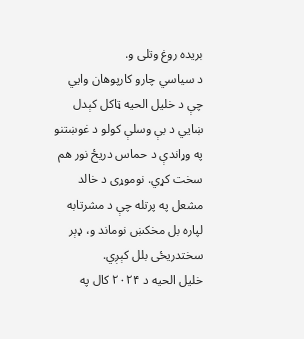بریده روغ وتلی و.
د سیاسي چارو کارپوهان وایي چې د خلیل الحیه ټاکل کېدل ښایي د بې وسلې کولو د غوښتنو په وړاندې د حماس دریځ نور هم سخت کړي. نوموړی د خالد مشعل په پرتله چې د مشرتابه لپاره بل مخکښ نوماند و، ډېر سختدریځی بلل کېږي.
خلیل الحیه د ۲۰۲۴ کال په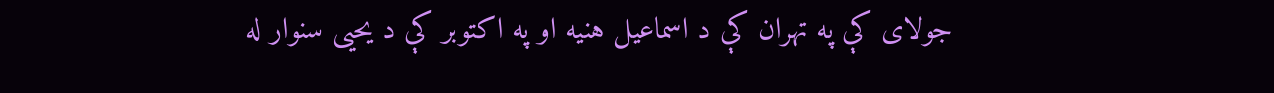جولای کې په تهران کې د اسماعیل هنیه او په اکتوبر کې د یحیی سنوار له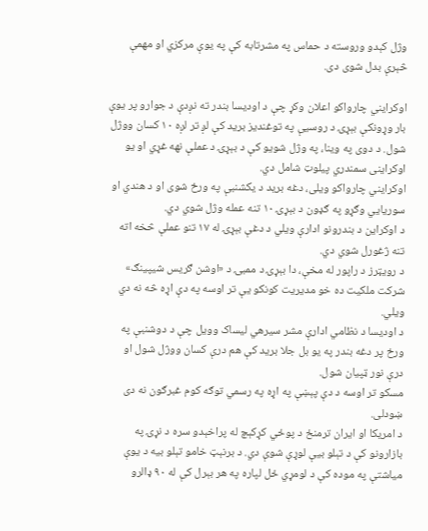وژل کېدو وروسته د حماس په مشرتابه کې په یوې مرکزي او مهمې څېرې بدل شوی دی.

اوکرایني چارواکو اعلان وکړ چې د اودیسا بندر ته نږدې د جوارو پر یوې بار وړونکې بېړۍ د روسیې په توغندیز برید کې لږ تر لږه ۱۰ کسان ووژل شول. د دوی په وینا، په وژل شویو کې د بېړۍ د عملې نهه غړي او یو اوکراینی سمندري پیلوټ شامل دي.
اوکرایني چارواکو ویلی، دغه برید د یکشنبې په ورځ شوی او د هندي او سوریايي وګړو په ګډون د بېړۍ ۱۰ تنه عمله وژل شوي دي.
د اوکراین د بندرونو ادارې ویلي د دغې بېړۍ له ۱۷ تنو عملې څخه اته تنه ژغورل شوي دي.
د رویټرز د راپور له مخې، دا بېړۍ د ممبۍ د «اوشن ګریس شیپینګ» شرکت ملکیت ده خو مدیریت کونکو یې تر اوسه په دې اړه څه نه دي ویلي.
د اودیسا د نظامي ادارې مشر سیرهي لیساک وویل چې د دوشنبې په ورځ پر دغه بندر په یو بل جلا برید کې هم درې کسان ووژل شول او درې نور ټپیان شول.
مسکو تر اوسه د دې پېښې په اړه په رسمي توګه کوم غبرګون نه دی ښودلی.
د امریکا او ایران ترمنځ د پوځي کړکېچ له پراخېدو سره د نړۍ په بازارونو کې د تېلو بیې لوړې شوې دي. د برنېټ خامو تېلو بیه د یوې میاشتې په موده کې د لومړي ځل لپاره په هر بېرل کې له ۹۰ ډالرو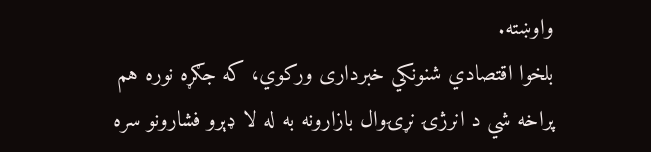واوښته.
بلخوا اقتصادي شنونکي خبرداری ورکوي، که جګړه نوره هم پراخه شي د انرژۍ نړۍوال بازارونه به له لا ډېرو فشارونو سره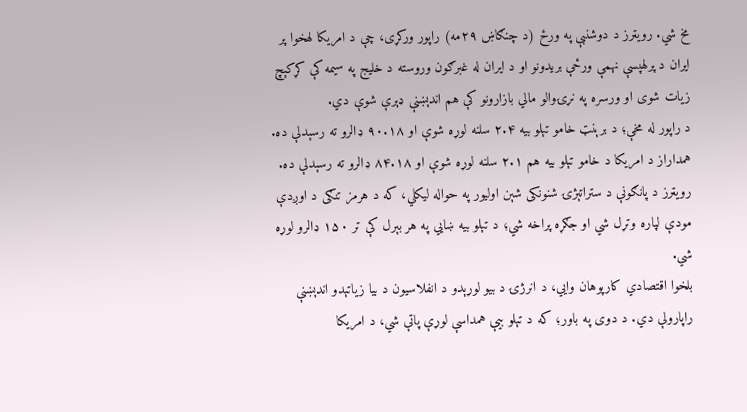مخ شي. رویټرز د دوشنبې په ورځ (د چنګاښ ۲۹مه) راپور ورکړی، چې د امریکا لهخوا پر ایران د پرلهپسې نهمې ورځې بریدونو او د ایران له غبرګون وروسته د خلیج په سیمه کې کړکېچ زیات شوی او ورسره په نړۍوالو مالي بازارونو کې هم اندېښنې ډېرې شوې دي.
د راپور له مخې؛ د برېنټ خامو تېلو بیه ۲.۴ سلنه لوړه شوې او ۹۰.۱۸ ډالرو ته رسېدلې ده. همداراز د امریکا د خامو تېلو بیه هم ۲.۱ سلنه لوړه شوې او ۸۴.۱۸ ډالرو ته رسېدلې ده.
رویټرز د پانګونې د ستراتېژۍ شنونکی شېن اولیور په حواله لیکلي، که د هرمز تنګی د اوږدې مودې لپاره وتړل شي او جګړه پراخه شي؛ د تېلو بیه ښايي په هر بېرل کې تر ۱۵۰ ډالرو لوړه شي.
بلخوا اقتصادي کارپوهان وایي، د انرژۍ د بیو لوړېدو د انفلاسیون د بیا زیاتېدو اندېښنې راپارولې دي. د دوی په باور؛ که د تېلو بیې همداسې لوړې پاتې شي، د امریکا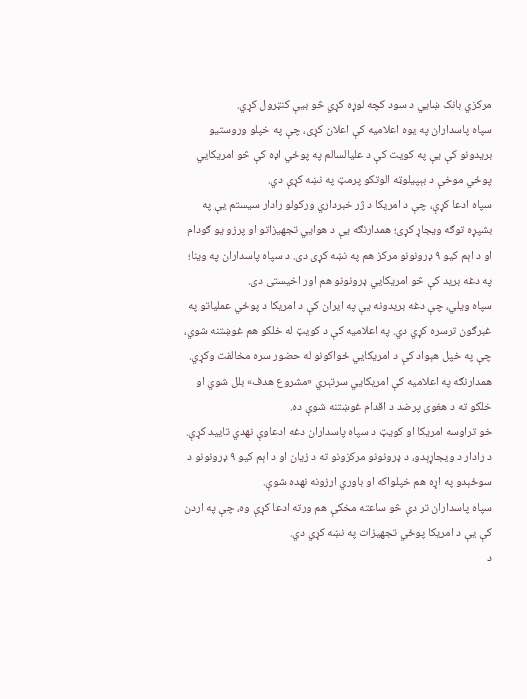مرکزي بانک ښايي د سود کچه لوړه کړي څو بیې کنټرول کړي.
سپاه پاسداران په یوه اعلامیه کې اعلان کړی، چې په خپلو وروستیو بریدونو کې یې په کویت کې د عليالسالم په پوځي اډه کې څو امریکایي پوځي موخې د بېپيلوټه الوتکو پرمټ په نښه کړې دي.
سپاه ادعا کړې، چې د امریکا د ژر خبرداري ورکولو رادار سیستم یې په بشپړه توګه ویجاړ کړی؛ همدارنګه یې د هوايي تجهیزاتو او پرزو یو ګودام او د اېم کیو ۹ ډرونونو مرکز هم په نښه کړی دی. د سپاه پاسداران په وینا؛ په دغه برید کې څو امریکايي ډرونونو هم اور اخیستی دی.
سپاه ویلي، چې دغه بریدونه یې په ایران کې د امریکا د پوځي عملیاتو په غبرګون ترسره کړي دي. په اعلامیه کې د کویټ له خلکو هم غوښتنه شوي، چې په خپل هېواد کې د امریکايي ځواکونو له حضور سره مخالفت وکړي. همدارنګه په اعلامیه کې امریکايي سرتېري «مشروع هدف» بلل شوي او خلکو ته د هغوی پرضد د اقدام غوښتنه شوې ده.
خو تراوسه امریکا او کویټ د سپاه پاسداران دغه ادعاوې نهدي تایید کړې. د رادار د ویجاړېدو، د ډرونونو مرکزونو ته د زیان او د اېم کیو ۹ ډرونونو د سوځېدو په اړه هم خپلواکه او باوري ارزونه نهده شوې.
سپاه پاسداران تر دې څو ساعته مخکې هم ورته ادعا کړې وه، چې په اردن کې یې د امریکا پوځي تجهیزات په نښه کړي دي.
د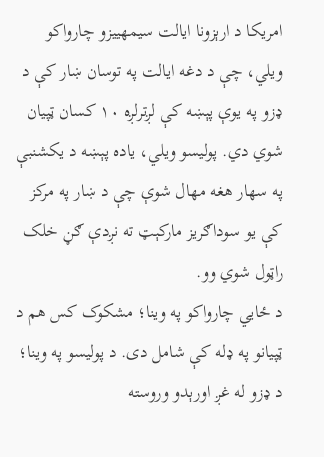امریکا د ارېزونا ایالت سیمهییزو چارواکو ویلي، چې د دغه ایالت په توسان ښار کې د ډزو په یوې پېښه کې لږترلږه ۱۰ کسان ټپیان شوي دي. پولیسو ویلي، یاده پېښه د یکشنبې په سهار هغه مهال شوې چې د ښار په مرکز کې یو سوداګریز مارکېټ ته نږدې ګڼ خلک راټول شوي وو.
د ځایي چارواکو په وینا؛ مشکوک کس هم د ټپیانو په ډله کې شامل دی. د پولیسو په وینا؛ د ډزو له غږ اورېدو وروسته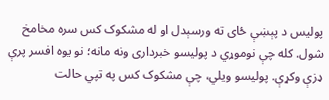پولیس د پېښې ځای ته ورسېدل او له مشکوک کس سره مخامخ شول. کله چې نوموړي د پولیسو خبرداری ونه مانه؛ نو یوه افسر پرې ډزې وکړې. پولیسو ویلي، چې مشکوک کس په تپي حالت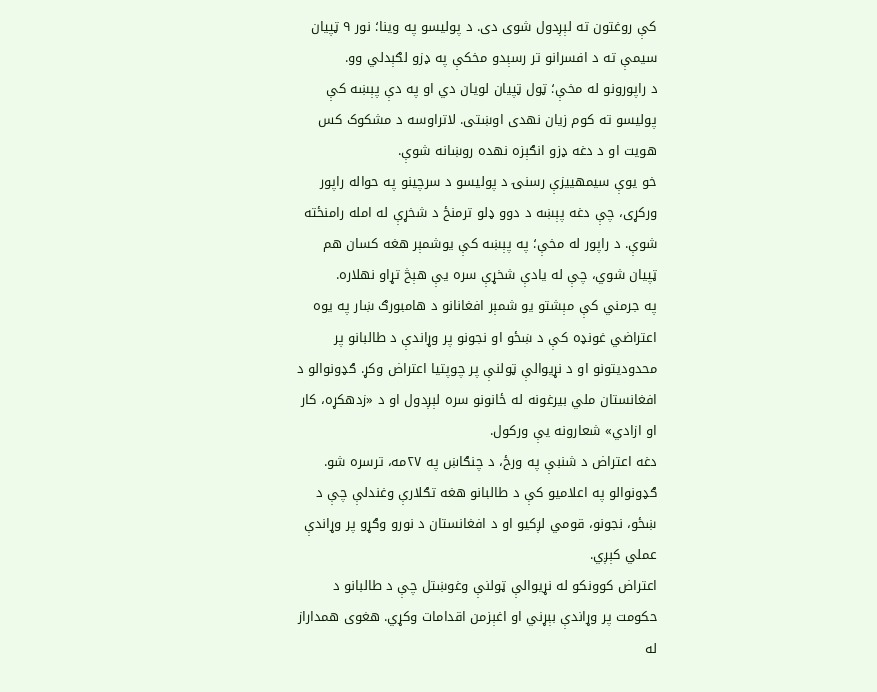کې روغتون ته لېږدول شوی دی. د پولیسو په وینا؛ نور ۹ ټپیان سیمې ته د افسرانو تر رسېدو مخکې په ډزو لګېدلي وو.
د راپورونو له مخې؛ ټول ټپیان لویان دي او په دې پېښه کې پولیسو ته کوم زیان نهدی اوښتی. لاتراوسه د مشکوک کس هویت او د دغه ډزو انګېزه نهده روښانه شوې.
خو یوې سیمهییزې رسنۍ د پولیسو د سرچینو په حواله راپور ورکړی، چې دغه پېښه د دوو ډلو ترمنځ د شخړې له امله رامنځته شوې. د راپور له مخې؛ په پېښه کې یوشمېر هغه کسان هم ټپیان شوي، چې له یادې شخړې سره یې هېڅ تړاو نهلاره.
په جرمني کې مېشتو یو شمېر افغانانو د هامبورګ ښار په یوه اعتراضي غونډه کې د ښځو او نجونو پر وړاندې د طالبانو پر محدودیتونو او د نړیوالې ټولنې پر چوپتیا اعتراض وکړ. ګډونوالو د افغانستان ملي بیرغونه له ځانونو سره لېږدول او د «زدهکړه، کار او ازادي» شعارونه یې ورکول.
دغه اعتراض د شنبې په ورځ، د چنګاښ په ۲۷مه، ترسره شو. ګډونوالو په اعلامیو کې د طالبانو هغه تګلارې وغندلې چې د ښځو، نجونو، قومي لږکیو او د افغانستان د نورو وګړو پر وړاندې عملي کېږي.
اعتراض کوونکو له نړیوالې ټولنې وغوښتل چې د طالبانو د حکومت پر وړاندې بېړني او اغېزمن اقدامات وکړي. هغوی همداراز له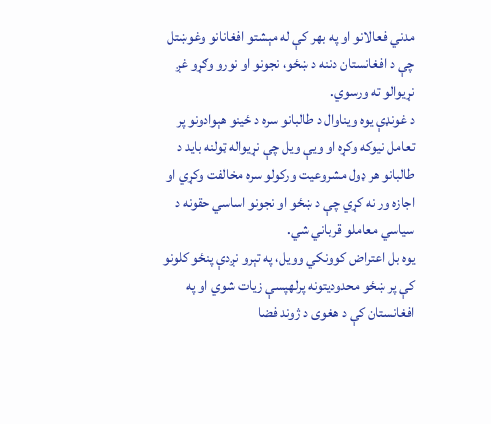مدني فعالانو او په بهر کې له مېشتو افغانانو وغوښتل چې د افغانستان دننه د ښځو، نجونو او نورو وګړو غږ نړیوالو ته ورسوي.
د غونډې یوه ویناوال د طالبانو سره د ځینو هېوادونو پر تعامل نیوکه وکړه او ویې ویل چې نړیواله ټولنه باید د طالبانو هر ډول مشروعیت ورکولو سره مخالفت وکړي او اجازه ور نه کړي چې د ښځو او نجونو اساسي حقونه د سیاسي معاملو قرباني شي.
یوه بل اعتراض کوونکي وویل، په تېرو نږدې پنځو کلونو کې پر ښځو محدودیتونه پرلهپسې زیات شوي او په افغانستان کې د هغوی د ژوند فضا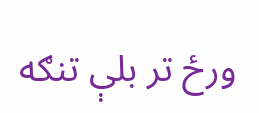ورځ تر بلې تنګه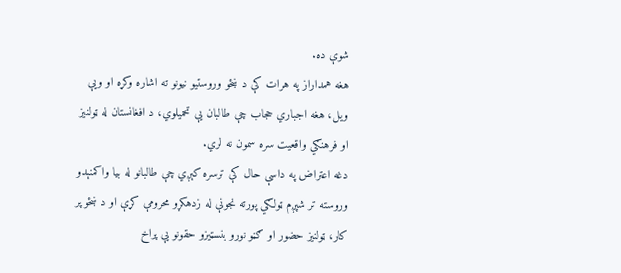شوې ده.
هغه همداراز په هرات کې د ښځو وروستیو نیونو ته اشاره وکړه او ویې ویل، هغه اجباري حجاب چې طالبان یې تحمیلوي، د افغانستان له ټولنیز او فرهنګي واقعیت سره سمون نه لري.
دغه اعتراض په داسې حال کې ترسره کېږي چې طالبانو له بیا واکمنېدو وروسته تر شپږم ټولګي پورته نجونې له زدهکړو محرومې کړې او د ښځو پر کار، ټولنیز حضور او ګڼو نورو بنسټیزو حقونو یې پراخ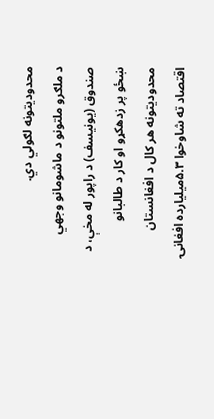محدودیتونه لګولي دي.
د ملګرو ملتونو د ماشومانو وجهي صندوق (یونیسف) د راپور له مخې، د ښځو پر زدهکړو او کار د طالبانو محدودیتونه هر کال د افغانستان اقتصاد ته شاوخوا ۵.۳میلیارده افغانۍ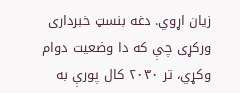زیان اړوي. دغه بنسټ خبرداری ورکړی چې که دا وضعیت دوام وکړي، تر ۲۰۳۰ کال پورې به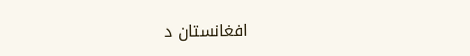افغانستان د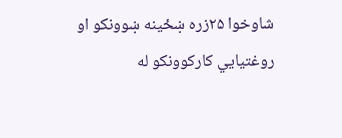شاوخوا ۲۵زره ښځینه ښوونکو او روغتیايي کارکوونکو له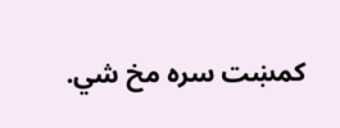کمښت سره مخ شي.